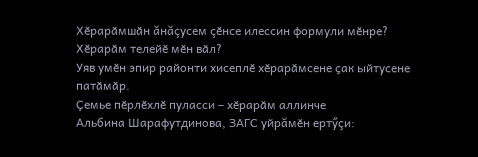Хӗрарӑмшӑн ăнăçусем çӗнсе илессин формули мӗнре? Хӗрарӑм телейӗ мӗн вӑл?
Уяв умӗн эпир районти хисеплӗ хӗрарӑмсене ҫак ыйтусене патӑмӑр.
Ҫемье пӗрлӗхлӗ пуласси – хӗрарӑм аллинче
Альбина Шарафутдинова, ЗАГС уйрăмӗн ертӳçи: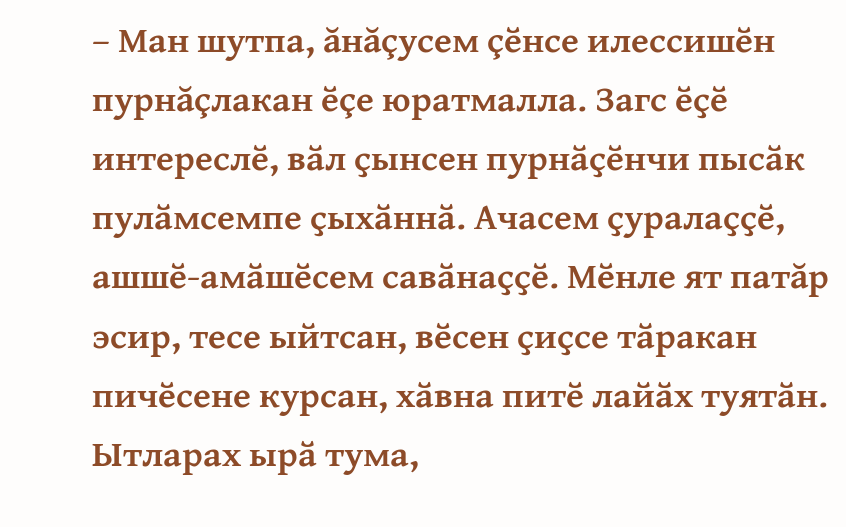– Ман шутпа, ăнăçусем çӗнсе илессишӗн пурнăçлакан ӗçе юратмалла. Загс ӗҫӗ интереслӗ, вӑл ҫынсен пурнӑҫӗнчи пысӑк пулӑмсемпе ҫыхӑннӑ. Ачасем ҫуралаҫҫӗ, ашшӗ-амӑшӗсем савӑнаҫҫӗ. Мӗнле ят патăр эсир, тесе ыйтсан, вӗсен ҫиҫсе тӑракан пичӗсене курсан, хӑвна питӗ лайӑх туятӑн. Ытларах ырӑ тума,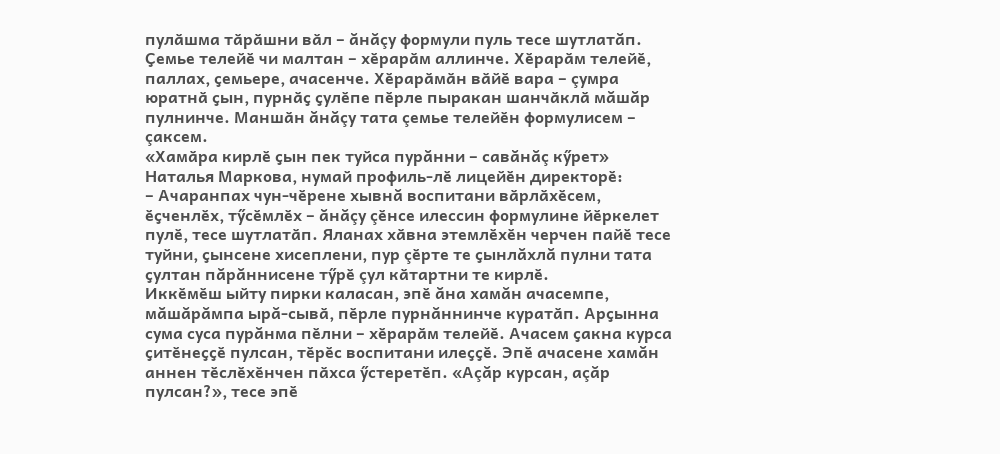пулӑшма тӑрӑшни вӑл – ăнăçу формули пуль тесе шутлатăп.
Ҫемье телейӗ чи малтан – хӗрарӑм аллинче. Хӗрарӑм телейӗ, паллах, ҫемьере, ачасенче. Хӗрарӑмӑн вӑйӗ вара – çумра юратнӑ ҫын, пурнӑҫ ҫулӗпе пӗрле пыракан шанчӑклӑ мăшăр пулнинче. Маншӑн ăнăçу тата çемье телейӗн формулисем – çаксем.
«Хамӑра кирлӗ ҫын пек туйса пурăнни – савăнăç кӳрет»
Наталья Маркова, нумай профиль-лӗ лицейӗн директорӗ:
– Ачаранпах чун-чӗрене хывнă воспитани вӑрлӑхӗсем, ӗҫченлӗх, тӳсӗмлӗх – ăнăçу çӗнсе илессин формулине йӗркелет пулӗ, тесе шутлатӑп. Яланах хӑвна этемлӗхӗн черчен пайӗ тесе туйни, ҫынсене хисеплени, пур çӗрте те ҫынлăхлă пулни тата ҫултан пăрăннисене тӳрӗ çул кӑтартни те кирлӗ.
Иккӗмӗш ыйту пирки каласан, эпӗ ăна хамăн ачасемпе, мăшăрăмпа ырă-сывӑ, пӗрле пурнăннинче куратӑп. Арҫынна сума суса пурăнма пӗлни – хӗрарӑм телейӗ. Ачасем ҫакна курса ҫитӗнеҫҫӗ пулсан, тӗрӗс воспитани илеҫҫӗ. Эпӗ ачасене хамăн аннен тӗслӗхӗнчен пӑхса ӳстеретӗп. «Аçăр курсан, аçăр пулсан?», тесе эпӗ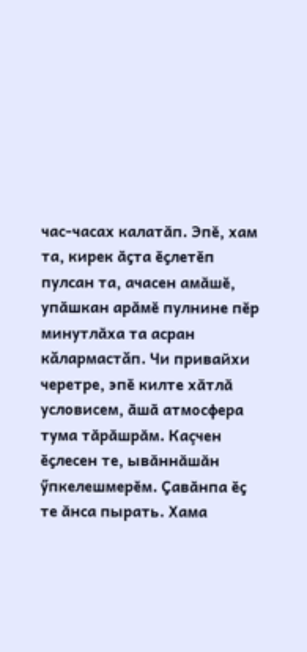час-часах калатӑп. Эпӗ, хам та, кирек ӑҫта ӗҫлетӗп пулсан та, ачасен амӑшӗ, упӑшкан арӑмӗ пулнине пӗр минутлӑха та асран кăлармастăп. Чи привайхи черетре, эпӗ килте хӑтлӑ условисем, ӑшӑ атмосфера тума тӑрӑшрӑм. Каçчен ӗҫлесен те, ывӑннӑшӑн ӳпкелешмерӗм. Ҫавӑнпа ӗҫ те ӑнса пырать. Хама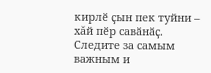кирлӗ ҫын пек туйни – хăй пӗр савӑнӑҫ.
Следите за самым важным и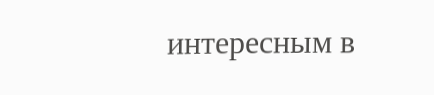интересным в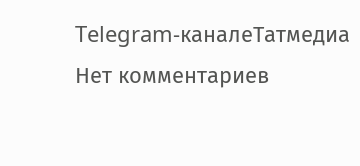Telegram-каналеТатмедиа
Нет комментариев